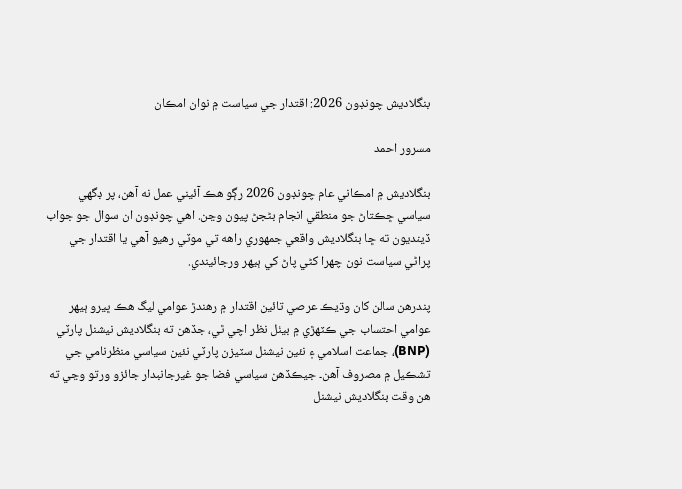بنگلاديش چونڊون 2026: اقتدار جي سياست ۾ نوان امڪان

مسرور احمد

بنگلاديش ۾ امڪاني عام چونڊون 2026 رڳو هڪ آئيني عمل نه آهن، پر ڊگهي سياسي ڇڪتاڻ جو منطقي انجام بڻجڻ پيون وڃن. اهي چونڊون ان سوال جو جواب ڏينديون ته ڇا بنگلاديش واقعي جمهوري راهه تي موٽي رهيو آهي يا اقتدار جي پراڻي سياست نون چهرا کڻي پاڻ کي ٻيهر ورجائيندي.

پندرهن سالن کان وڌيڪ عرصي تائين اقتدار ۾ رهندڙ عوامي ليگ هڪ ڀيرو ٻيهر عوامي احتساب جي ڪٽهڙي ۾ بيٺل نظر اچي ٿي، جڏهن ته بنگلاديش نيشنل پارٽي (BNP)، جماعت اسلامي ۽ نئين نيشنل سٽيزن پارٽي نئين سياسي منظرنامي جي تشڪيل ۾ مصروف آهن۔ جيڪڏهن سياسي فضا جو غيرجانبدار جائزو ورتو وڃي ته هن وقت بنگلاديش نيشنل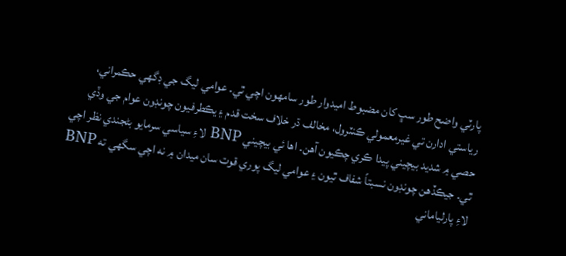پارٽي واضح طور سڀ کان مضبوط اميدوار طور سامهون اچي ٿي۔ عوامي ليگ جي ڊگهي حڪمراني، رياستي ادارن تي غيرمعمولي ڪنٽرول، مخالف ڌر خلاف سخت قدم ۽ يڪطرفيون چونڊون عوام جي وڏي حصي ۾ شديد بيچيني پيدا ڪري چڪيون آهن۔ اها ئي بيچيني BNP لاءِ سياسي سرمايو بڻجندي نظر اچي ٿي۔ جيڪڏهن چونڊون نسبتاً شفاف ٿيون ۽ عوامي ليگ پوري قوت سان ميدان ۾ نه اچي سگهي ته BNP لاءِ پارلياماني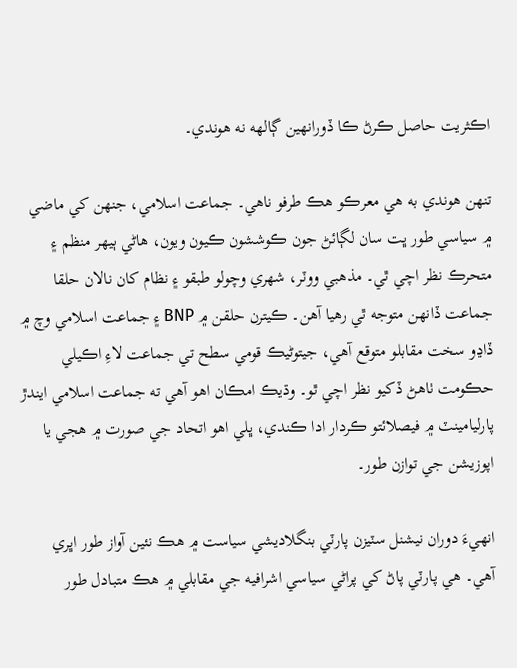اڪثريت حاصل ڪرڻ ڪا ڏورانهين ڳالهه نه هوندي۔

تنهن هوندي به هي معرڪو هڪ طرفو ناهي۔ جماعت اسلامي، جنهن کي ماضي ۾ سياسي طور ڀت سان لڳائڻ جون ڪوششون ڪيون ويون، هاڻي ٻيهر منظم ۽ متحرڪ نظر اچي ٿي۔ مذهبي ووٽر، شهري وچولو طبقو ۽ نظام کان نالان حلقا جماعت ڏانهن متوجه ٿي رهيا آهن۔ ڪيترن حلقن ۾ BNP ۽ جماعت اسلامي وچ ۾ ڏاڍو سخت مقابلو متوقع آهي، جيتوڻيڪ قومي سطح تي جماعت لاءِ اڪيلي حڪومت ٺاهڻ ڏکيو نظر اچي ٿو۔ وڌيڪ امڪان اهو آهي ته جماعت اسلامي ايندڙ پارليامينٽ ۾ فيصلائتو ڪردار ادا ڪندي، ڀلي اهو اتحاد جي صورت ۾ هجي يا اپوزيشن جي توازن طور۔

انهيءَ دوران نيشنل سٽيزن پارٽي بنگلاديشي سياست ۾ هڪ نئين آواز طور اڀري آهي۔ هي پارٽي پاڻ کي پراڻي سياسي اشرافيه جي مقابلي ۾ هڪ متبادل طور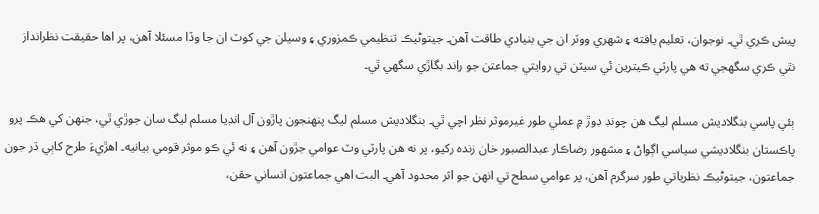پيش ڪري ٿي۔ نوجوان، تعليم يافته ۽ شهري ووٽر ان جي بنيادي طاقت آهن۔ جيتوڻيڪ تنظيمي ڪمزوري ۽ وسيلن جي کوٽ ان جا وڏا مسئلا آهن، پر اها حقيقت نظرانداز نٿي ڪري سگهجي ته هي پارٽي ڪيترين ئي سيٽن تي روايتي جماعتن جو راند بگاڙي سگهي ٿي۔

ٻئي پاسي بنگلاديش مسلم ليگ هن چونڊ ڊوڙ ۾ عملي طور غيرموثر نظر اچي ٿي۔ بنگلاديش مسلم ليگ پنهنجون پاڙون آل انڊيا مسلم ليگ سان جوڙي ٿي، جنهن کي هڪ پرو پاڪستان بنگلاديشي سياسي اڳواڻ ۽ مشهور رضاڪار عبدالصبور خان زنده رکيو، پر نه هن پارٽي وٽ عوامي جڙون آهن ۽ نه ئي ڪو موثر قومي بيانيه۔ اهڙيءَ طرح کاٻي ڌر جون جماعتون، جيتوڻيڪ نظرياتي طور سرگرم آهن، پر عوامي سطح تي انهن جو اثر محدود آهي۔ البت اهي جماعتون انساني حقن،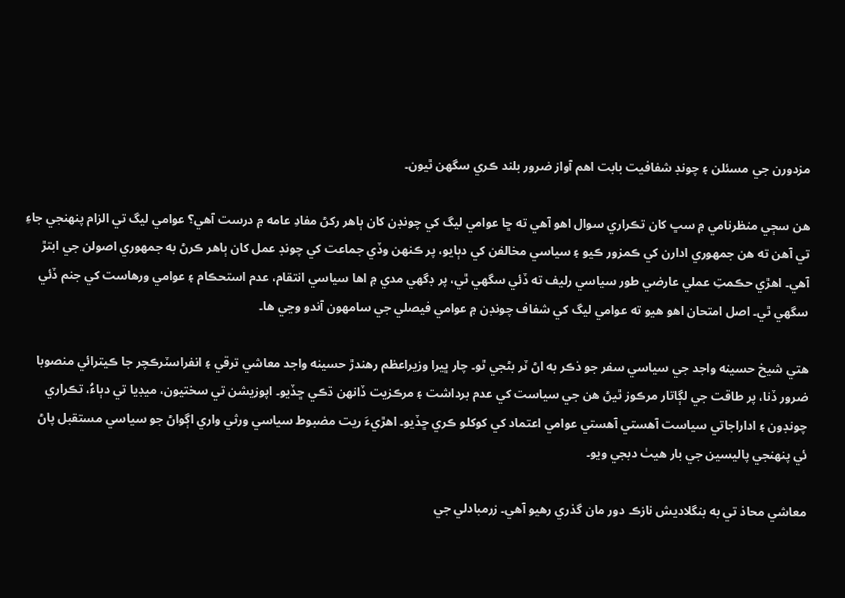مزدورن جي مسئلن ۽ چونڊ شفافيت بابت اهم آواز ضرور بلند ڪري سگهن ٿيون۔

هن سڄي منظرنامي ۾ سڀ کان تڪراري سوال اهو آهي ته ڇا عوامي ليگ کي چونڊن کان ٻاهر رکڻ مفادِ عامه ۾ درست آهي؟ عوامي ليگ تي الزام پنهنجي جاءِ تي آهن ته هن جمهوري ادارن کي ڪمزور ڪيو ۽ سياسي مخالفن کي دٻايو، پر ڪنهن وڏي جماعت کي چونڊ عمل کان ٻاهر ڪرڻ به جمهوري اصولن جي ابتڙ آهي۔ اهڙي حڪمتِ عملي عارضي طور سياسي رليف ته ڏئي سگهي ٿي، پر ڊگهي مدي ۾ اها سياسي انتقام، عدم استحڪام ۽ عوامي ورهاست کي جنم ڏئي سگهي ٿي۔ اصل امتحان اهو هيو ته عوامي ليگ کي شفاف چونڊن ۾ عوامي فيصلي جي سامهون آندو وڃي ها۔

هتي شيخ حسينه واجد جي سياسي سفر جو ذڪر به اڻ ٽر بڻجي ٿو۔ چار ڀيرا وزيراعظم رهندڙ حسينه واجد معاشي ترقي ۽ انفراسٽرڪچر جا ڪيترائي منصوبا ضرور ڏنا، پر طاقت جي لڳاتار مرڪوز ٿيڻ هن جي سياست کي عدم برداشت ۽ مرڪزيت ڏانهن ڌڪي ڇڏيو۔ اپوزيشن تي سختيون، ميڊيا تي دٻاءُ، تڪراري چونڊون ۽ اداراجاتي سياست آهستي آهستي عوامي اعتماد کي کوکلو ڪري ڇڏيو۔ اهڙيءَ ريت مضبوط سياسي ورثي واري اڳواڻ جو سياسي مستقبل پاڻ ئي پنهنجي پاليسين جي بار هيٺ دبجي ويو۔

معاشي محاذ تي به بنگلاديش نازڪ دور مان گذري رهيو آهي۔ زرمبادلي جي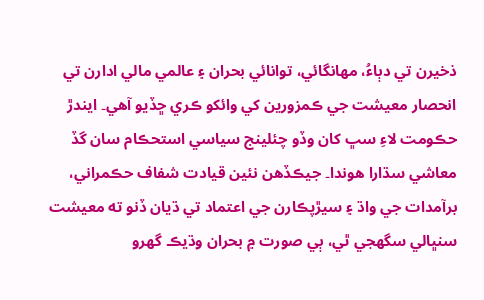ذخيرن تي دٻاءُ، مهانگائي، توانائي بحران ۽ عالمي مالي ادارن تي انحصار معيشت جي ڪمزورين کي وائکو ڪري ڇڏيو آهي۔ ايندڙ حڪومت لاءِ سڀ کان وڏو چئلينج سياسي استحڪام سان گڏ معاشي سڌارا هوندا۔ جيڪڏهن نئين قيادت شفاف حڪمراني، برآمدات جي واڌ ۽ سيڙپڪارن جي اعتماد تي ڌيان ڏنو ته معيشت سنڀالي سگهجي ٿي، ٻي صورت ۾ بحران وڌيڪ گهرو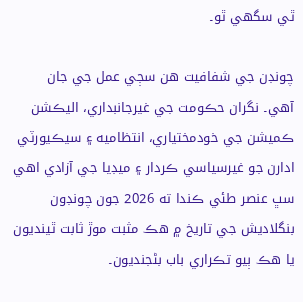ٿي سگهي ٿو۔

چونڊن جي شفافيت هن سڄي عمل جي جان آهي۔ نگران حڪومت جي غيرجانبداري، اليڪشن ڪميشن جي خودمختياري، انتظاميه ۽ سيڪيورٽي ادارن جو غيرسياسي ڪردار ۽ ميڊيا جي آزادي اهي سڀ عنصر طئي ڪندا ته 2026 جون چونڊون بنگلاديش جي تاريخ ۾ هڪ مثبت موڙ ثابت ٿينديون يا هڪ ٻيو تڪراري باب بڻجنديون۔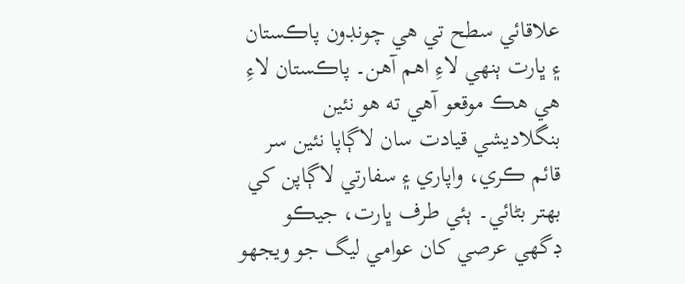علاقائي سطح تي هي چونڊون پاڪستان ۽ ڀارت ٻنهي لاءِ اهم آهن۔ پاڪستان لاءِ هي هڪ موقعو آهي ته هو نئين بنگلاديشي قيادت سان لاڳاپا نئين سر قائم ڪري، واپاري ۽ سفارتي لاڳاپن کي بهتر بڻائي۔ ٻئي طرف ڀارت، جيڪو ڊگهي عرصي کان عوامي ليگ جو ويجهو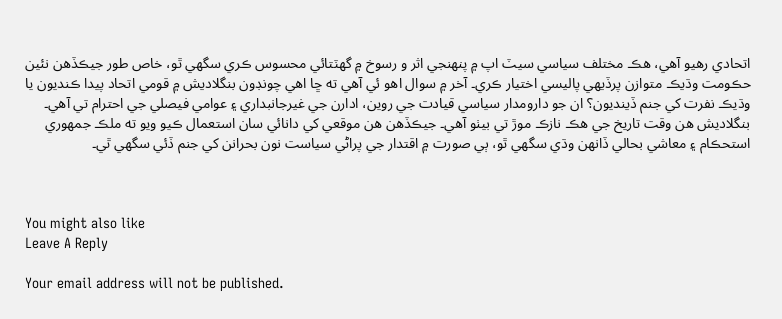اتحادي رهيو آهي، هڪ مختلف سياسي سيٽ اپ ۾ پنهنجي اثر و رسوخ ۾ گهٽتائي محسوس ڪري سگهي ٿو، خاص طور جيڪڏهن نئين حڪومت وڌيڪ متوازن پرڏيهي پاليسي اختيار ڪري۔ آخر ۾ سوال اهو ئي آهي ته ڇا اهي چونڊون بنگلاديش ۾ قومي اتحاد پيدا ڪنديون يا وڌيڪ نفرت کي جنم ڏينديون؟ ان جو دارومدار سياسي قيادت جي روين، ادارن جي غيرجانبداري ۽ عوامي فيصلي جي احترام تي آهي۔ بنگلاديش هن وقت تاريخ جي هڪ نازڪ موڙ تي بيٺو آهي۔ جيڪڏهن هن موقعي کي دانائي سان استعمال ڪيو ويو ته ملڪ جمهوري استحڪام ۽ معاشي بحالي ڏانهن وڌي سگهي ٿو، ٻي صورت ۾ اقتدار جي پراڻي سياست نون بحرانن کي جنم ڏئي سگهي ٿي۔



You might also like
Leave A Reply

Your email address will not be published.